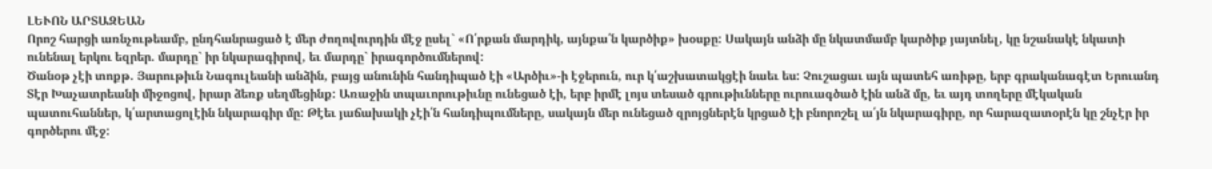ԼԵՒՈՆ ԱՐՏԱԶԵԱՆ
Որոշ հարցի առնչութեամբ, ընդհանրացած է մեր ժողովուրդին մէջ ըսել` «Ո՛րքան մարդիկ, այնքա՛ն կարծիք» խօսքը: Սակայն անձի մը նկատմամբ կարծիք յայտնել, կը նշանակէ նկատի ունենալ երկու եզրեր. մարդը` իր նկարագիրով, եւ մարդը` իրագործումներով:
Ծանօթ չէի տոքթ. Յարութիւն Նագուլեանի անձին, բայց անունին հանդիպած էի «Արծիւ»-ի էջերուն, ուր կ՛աշխատակցէի նաեւ ես: Չուշացաւ այն պատեհ առիթը, երբ գրականագէտ Երուանդ Տէր Խաչատրեանի միջոցով, իրար ձեռք սեղմեցինք: Առաջին տպաւորութիւնը ունեցած էի, երբ իրմէ լոյս տեսած գրութիւնները ուրուագծած էին անձ մը, եւ այդ տողերը մէկական պատուհաններ, կ՛արտացոլէին նկարագիր մը: Թէեւ յաճախակի չէի՛ն հանդիպումները, սակայն մեր ունեցած զրոյցներէն կրցած էի բնորոշել ա՛յն նկարագիրը, որ հարազատօրէն կը շնչէր իր գործերու մէջ: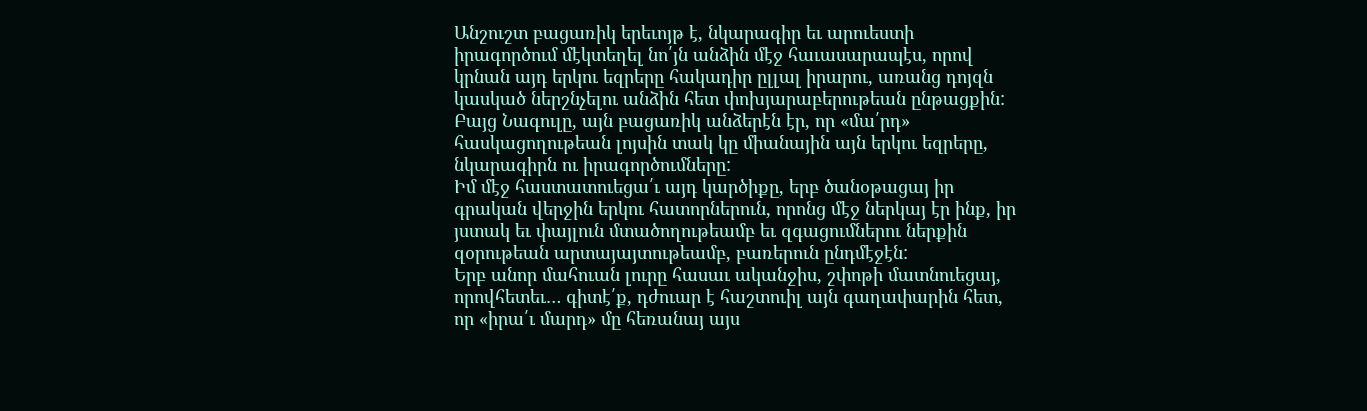Անշուշտ բացառիկ երեւոյթ է, նկարագիր եւ արուեստի իրագործում մէկտեղել նո՛յն անձին մէջ հաւասարապէս, որով կրնան այդ երկու եզրերը հակադիր ըլլալ իրարու, առանց դոյզն կասկած ներշնչելու անձին հետ փոխյարաբերութեան ընթացքին: Բայց Նագուլը, այն բացառիկ անձերէն էր, որ «մա՛րդ» հասկացողութեան լոյսին տակ կը միանային այն երկու եզրերը, նկարագիրն ու իրագործումները:
Իմ մէջ հաստատուեցա՛ւ այդ կարծիքը, երբ ծանօթացայ իր գրական վերջին երկու հատորներուն, որոնց մէջ ներկայ էր ինք, իր յստակ եւ փայլուն մտածողութեամբ եւ զգացումներու ներքին զօրութեան արտայայտութեամբ, բառերուն ընդմէջէն:
Երբ անոր մահուան լուրը հասաւ ականջիս, շփոթի մատնուեցայ, որովհետեւ… գիտէ՛ք, դժուար է հաշտուիլ այն գաղափարին հետ, որ «իրա՛ւ մարդ» մը հեռանայ այս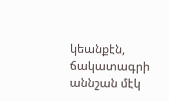կեանքէն, ճակատագրի աննշան մէկ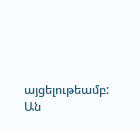այցելութեամբ:
Ան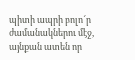պիտի ապրի բոլո՜ր ժամանակներու մէջ, այնքան ատեն որ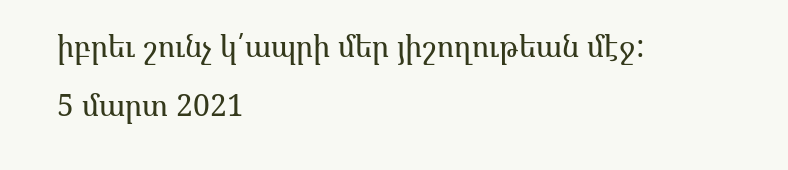իբրեւ շունչ կ՛ապրի մեր յիշողութեան մէջ:
5 մարտ 2021